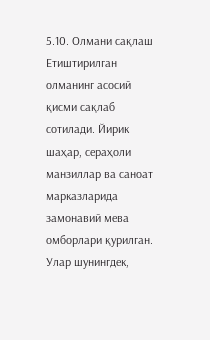5.10. Олмани сақлаш
Етиштирилган олманинг асосий қисми сақлаб сотилади. Йирик шаҳар, сераҳоли манзиллар ва саноат марказларида замонавий мева омборлари қурилган. Улар шунингдек,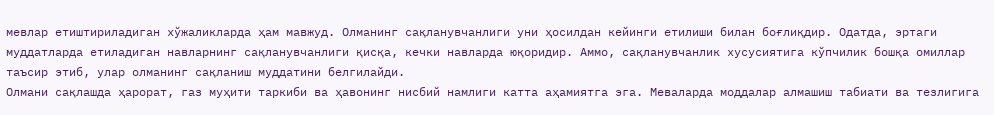мевлар етиштириладиган хўжаликларда ҳам мавжуд. Олманинг сақланувчанлиги уни ҳосилдан кейинги етилиши билан боғлиқдир. Одатда, эртаги муддатларда етиладиган навларнинг сақланувчанлиги қисқа, кечки навларда юқоридир. Аммо, сақланувчанлик хусусиятига кўпчилик бошқа омиллар таъсир этиб, улар олманинг сақланиш муддатини белгилайди.
Олмани сақлашда ҳарорат, газ муҳити таркиби ва ҳавонинг нисбий намлиги катта аҳамиятга эга. Меваларда моддалар алмашиш табиати ва тезлигига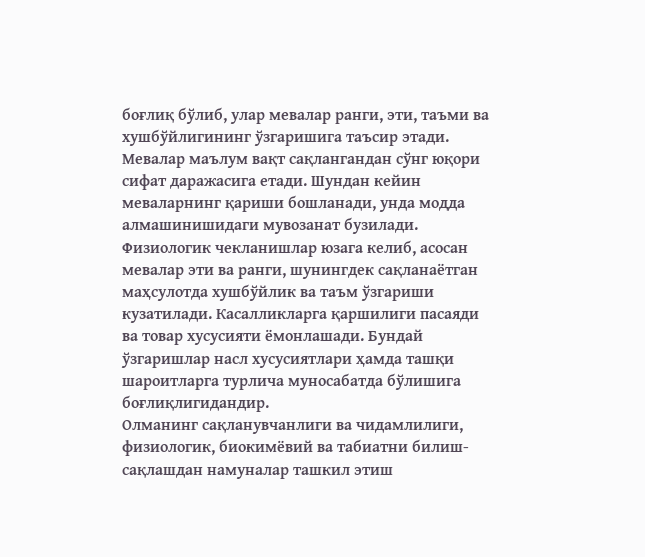боғлиқ бўлиб, улар мевалар ранги, эти, таъми ва хушбўйлигининг ўзгаришига таъсир этади. Мевалар маълум вақт сақлангандан сўнг юқори сифат даражасига етади. Шундан кейин меваларнинг қариши бошланади, унда модда алмашинишидаги мувозанат бузилади. Физиологик чекланишлар юзага келиб, асосан мевалар эти ва ранги, шунингдек сақланаётган маҳсулотда хушбўйлик ва таъм ўзгариши кузатилади. Касалликларга қаршилиги пасаяди ва товар хусусияти ёмонлашади. Бундай ўзгаришлар насл хусусиятлари ҳамда ташқи шароитларга турлича муносабатда бўлишига боғлиқлигидандир.
Олманинг сақланувчанлиги ва чидамлилиги, физиологик, биокимёвий ва табиатни билиш-сақлашдан намуналар ташкил этиш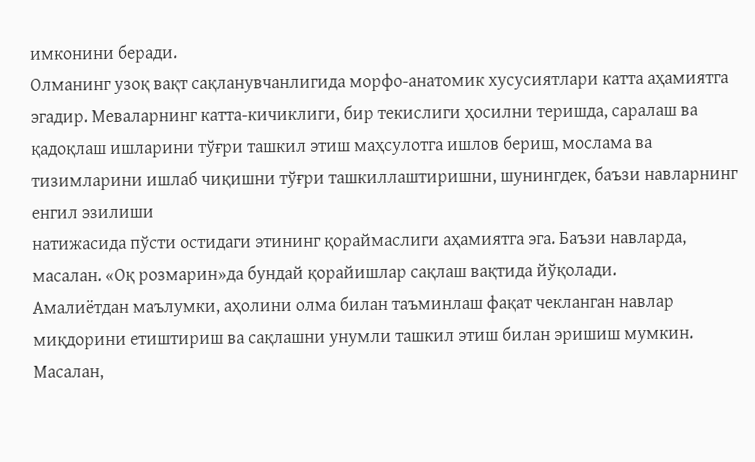имконини беради.
Олманинг узоқ вақт сақланувчанлигида морфо-анатомик хусусиятлари катта аҳамиятга эгадир. Меваларнинг катта-кичиклиги, бир текислиги ҳосилни теришда, саралаш ва қадоқлаш ишларини тўғри ташкил этиш маҳсулотга ишлов бериш, мослама ва тизимларини ишлаб чиқишни тўғри ташкиллаштиришни, шунингдек, баъзи навларнинг енгил эзилиши
натижасида пўсти остидаги этининг қораймаслиги аҳамиятга эга. Баъзи навларда, масалан. «Оқ розмарин»да бундай қорайишлар сақлаш вақтида йўқолади.
Амалиётдан маълумки, аҳолини олма билан таъминлаш фақат чекланган навлар миқдорини етиштириш ва сақлашни унумли ташкил этиш билан эришиш мумкин. Масалан,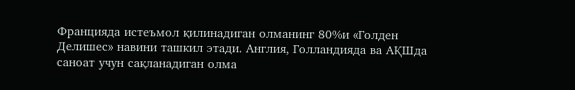Францияда истеъмол қилинадиган олманинг 80%и «Голден Делишес» навини ташкил этади. Англия, Голландияда ва АҚШда саноат учун сақланадиган олма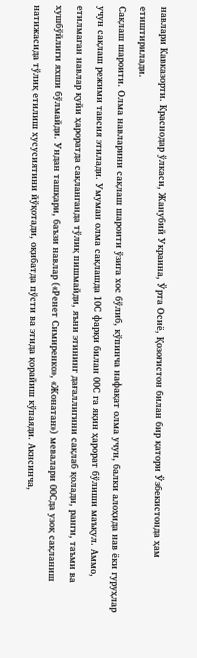навлари Кавказорти. Краснодар ўлкаси, Жанубий Украина, Ўрта Осиё, Қозоғистон билан бир қатори Ўзбекистонда ҳам етиштирилади.
Сақлаш шароити. Олма навларини сақлаш шароити ўзига хос бўлиб, кўпинча нафақат олма учун, балки алоҳида нав ёки гуруҳлар учун сақлаш режими тавсия этилади. Умуман олма сақлашда 10С фарқи билан 00С га яқин ҳарорат бўлиши маъқул. Аммо, етилмаган навлар қуйи ҳароратда сақланганда тўлиқ пишмайди, яъни этининг дағаллигини сақлаб қолади, ранги, таъми ва хушбўйлиги яхши бўлмайди. Ундан ташқари, баъзи навлар («Ренет Симиренко», «Жонатан») мевалари 00Сда узоқ сақланиш натижасида тўлиқ етилиш хусусиятини йўқотади, оқибатда пўсти ва этида қорайиш кўпаяди. Акнсинча,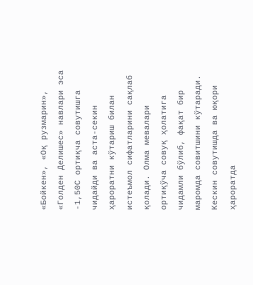«Бойкен», «Оқ рузмарин», «Голден Делишес» навлари эса -1,50С ортиқча совутишга чидайди ва аста-секин ҳароратни кўтариш билан истеъмол сифатларини сақлаб қолади. Олма мевалари ортиқўча совуқ ҳолатига чидамли бўлиб, фақат бир маромда совитшини кўтаради. Кескин совутишда ва юқори ҳароратда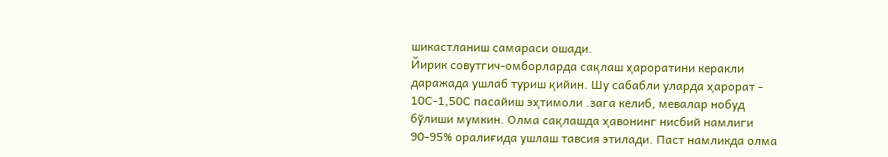шикастланиш самараси ошади.
Йирик совутгич-омборларда сақлаш ҳароратини керакли даражада ушлаб туриш қийин. Шу сабабли уларда ҳарорат - 10С-1,50С пасайиш эҳтимоли .зага келиб, мевалар нобуд бўлиши мумкин. Олма сақлашда ҳавонинг нисбий намлиги 90-95% оралиғида ушлаш тавсия этилади. Паст намликда олма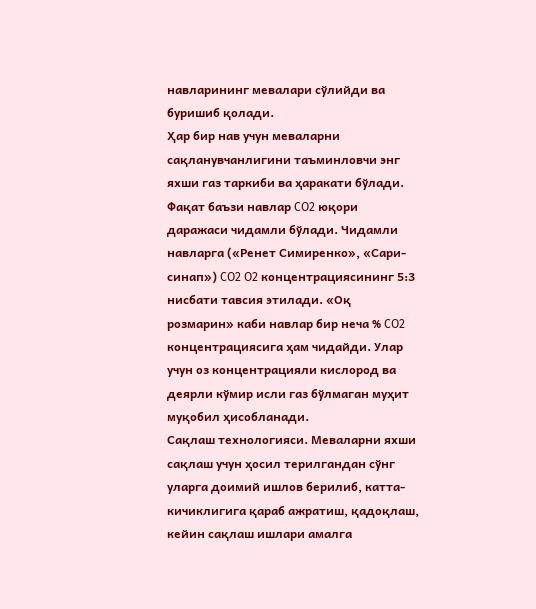навларининг мевалари сўлийди ва буришиб қолади.
Ҳар бир нав учун меваларни сақланувчанлигини таъминловчи энг яхши газ таркиби ва ҳаракати бўлади. Фақат баъзи навлар CO2 юқори даражаси чидамли бўлади. Чидамли навларга («Ренет Симиренко», «Сари-синап») CO2 O2 концентрациясининг 5:3 нисбати тавсия этилади. «Оқ розмарин» каби навлар бир неча % CO2 концентрациясига ҳам чидайди. Улар учун оз концентрацияли кислород ва деярли кўмир исли газ бўлмаган муҳит муқобил ҳисобланади.
Сақлаш технологияси. Меваларни яхши сақлаш учун ҳосил терилгандан сўнг уларга доимий ишлов берилиб, катта-кичиклигига қараб ажратиш, қадоқлаш, кейин сақлаш ишлари амалга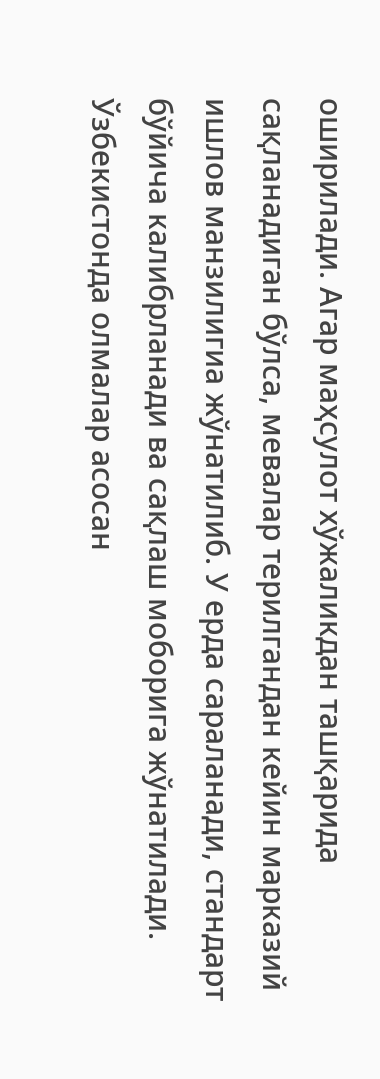оширилади. Агар маҳсулот хўжаликдан ташқарида сақланадиган бўлса, мевалар терилгандан кейин марказий ишлов манзилигиа жўнатилиб. У ерда сараланади, стандарт бўйича калибрланади ва сақлаш моборига жўнатилади.
Ўзбекистонда олмалар асосан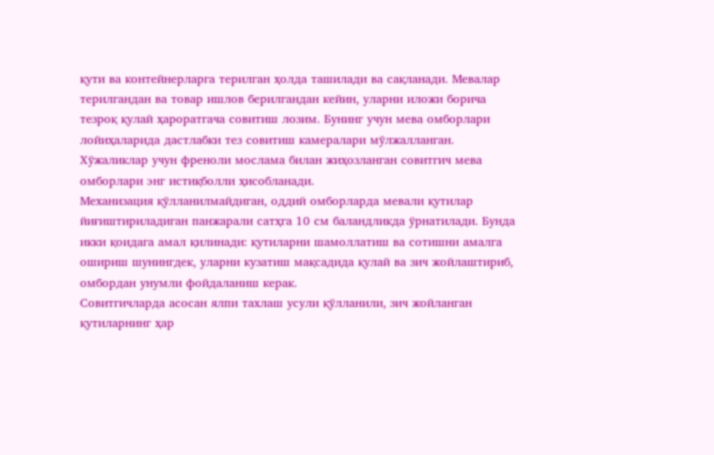қути ва контейнерларга терилган ҳолда ташилади ва сақланади. Мевалар терилгандан ва товар ишлов берилгандан кейин, уларни иложи борича тезроқ қулай ҳароратгача совитиш лозим. Бунинг учун мева омборлари лойиҳаларида дастлабки тез совитиш камералари мўлжалланган. Хўжаликлар учун френоли мослама билан жиҳозланган совитгич мева омборлари энг истиқболли ҳисобланади.
Механизация қўлланилмайдиган, оддий омборларда мевали қутилар йиғиштириладиган панжарали сатҳга 10 см баландликда ўрнатилади. Бунда икки қоидага амал қилинади: қутиларни шамоллатиш ва сотишни амалга ошириш шунингдек, уларни кузатиш мақсадида қулай ва зич жойлаштириб, омбордан унумли фойдаланиш керак.
Совитгичларда асосан ялпи тахлаш усули қўлланили, зич жойланган қутиларнинг ҳар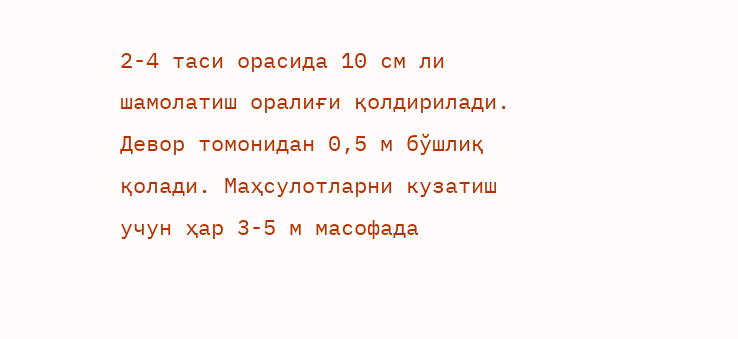2-4 таси орасида 10 см ли шамолатиш оралиғи қолдирилади. Девор томонидан 0,5 м бўшлиқ қолади. Маҳсулотларни кузатиш учун ҳар 3-5 м масофада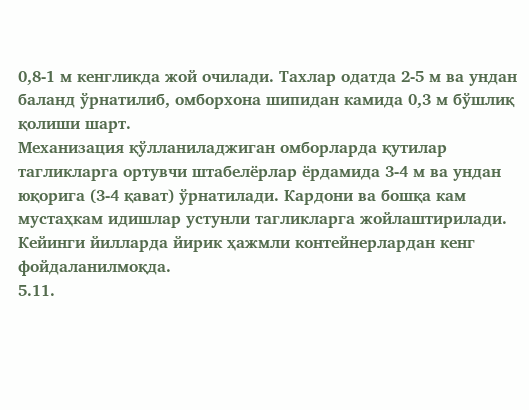0,8-1 м кенгликда жой очилади. Тахлар одатда 2-5 м ва ундан баланд ўрнатилиб, омборхона шипидан камида 0,3 м бўшлиқ қолиши шарт.
Механизация қўлланиладжиган омборларда қутилар тагликларга ортувчи штабелёрлар ёрдамида 3-4 м ва ундан юқорига (3-4 қават) ўрнатилади. Кардони ва бошқа кам мустаҳкам идишлар устунли тагликларга жойлаштирилади. Кейинги йилларда йирик ҳажмли контейнерлардан кенг фойдаланилмоқда.
5.11.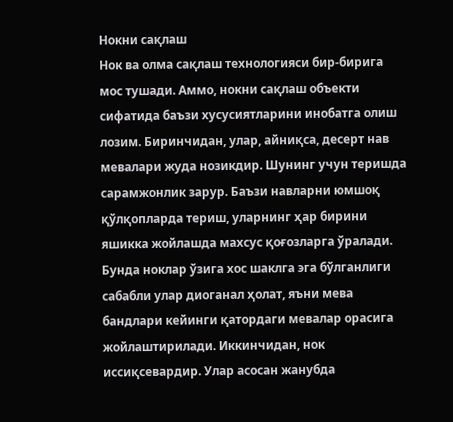Нокни сақлаш
Нок ва олма сақлаш технологияси бир-бирига мос тушади. Аммо, нокни сақлаш объекти сифатида баъзи хусусиятларини инобатга олиш лозим. Биринчидан, улар, айниқса, десерт нав мевалари жуда нозикдир. Шунинг учун теришда сарамжонлик зарур. Баъзи навларни юмшоқ қўлқопларда териш, уларнинг ҳар бирини яшикка жойлашда махсус қоғозларга ўралади. Бунда ноклар ўзига хос шаклга эга бўлганлиги сабабли улар диоганал ҳолат, яъни мева бандлари кейинги қатордаги мевалар орасига жойлаштирилади. Иккинчидан, нок иссиқсевардир. Улар асосан жанубда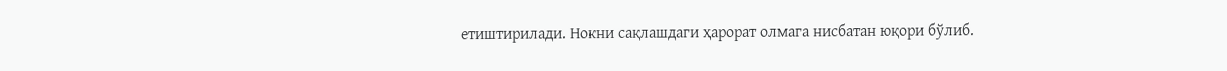етиштирилади. Нокни сақлашдаги ҳарорат олмага нисбатан юқори бўлиб.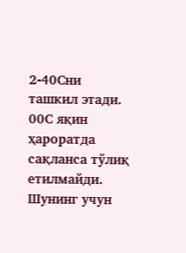2-40Сни ташкил этади. 00С яқин ҳароратда сақланса тўлиқ етилмайди. Шунинг учун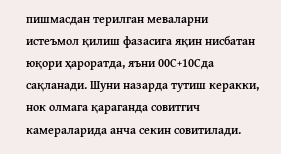пишмасдан терилган меваларни истеъмол қилиш фазасига яқин нисбатан юқори ҳароратда, яъни 00С+10Сда сақланади. Шуни назарда тутиш керакки, нок олмага қараганда совитгич камераларида анча секин совитилади.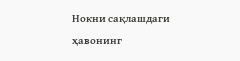Нокни сақлашдаги ҳавонинг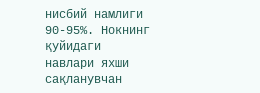нисбий намлиги 90-95%. Нокнинг қуйидаги навлари яхши сақланувчан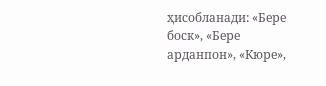ҳисобланади: «Бере боск», «Бере арданпон», «Кюре»,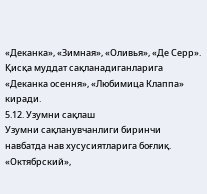«Деканка», «Зимная», «Оливья», «Де Серр». Қисқа муддат сақланадиганларига «Деканка осення», «Любимица Клаппа» киради.
5.12. Узумни сақлаш
Узумни сақланувчанлиги биринчи навбатда нав хусусиятларига боғлиқ. «Октябрский»,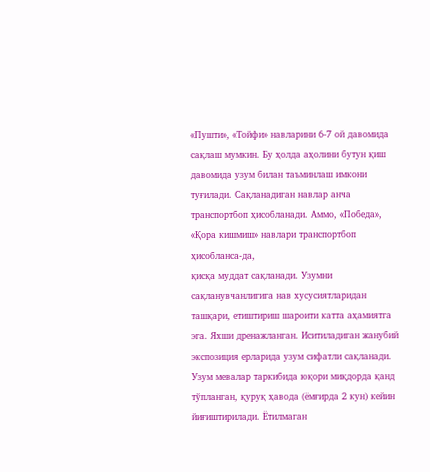«Пушти», «Тойфи» навларини 6-7 ой давомида сақлаш мумкин. Бу ҳолда аҳолини бутун қиш давомида узум билан таъминлаш имкони туғилади. Сақланадиган навлар анча транспортбоп ҳисобланади. Аммо, «Победа», «Қора кишмиш» навлари транспортбоп ҳисобланса-да,
қисқа муддат сақланади. Узумни сақланувчанлигига нав хусусиятларидан ташқари, етиштириш шароити катта аҳамиятга эга. Яхши дренажланган. Иситиладиган жанубий экспозиция ерларида узум сифатли сақланади. Узум мевалар таркибида юқори миқдорда қанд тўпланган, қуруқ ҳавода (ёмғирда 2 кун) кейин йиғиштирилади. Ётилмаган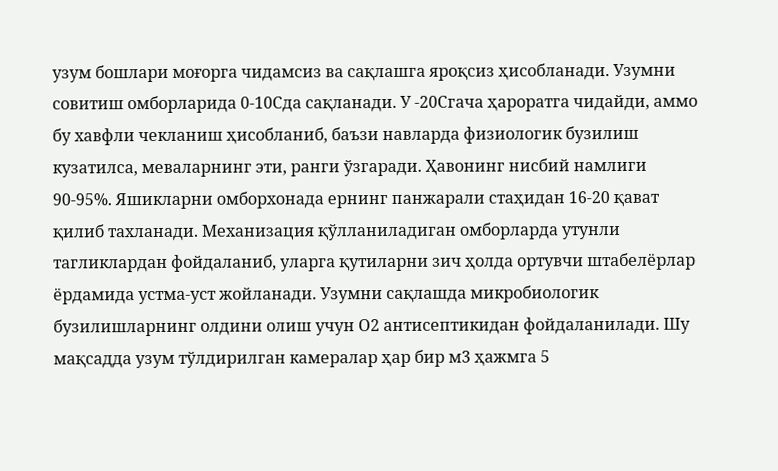узум бошлари моғорга чидамсиз ва сақлашга яроқсиз ҳисобланади. Узумни совитиш омборларида 0-10Сда сақланади. У -20Сгача ҳароратга чидайди, аммо бу хавфли чекланиш ҳисобланиб, баъзи навларда физиологик бузилиш кузатилса, меваларнинг эти, ранги ўзгаради. Ҳавонинг нисбий намлиги 90-95%. Яшикларни омборхонада ернинг панжарали стаҳидан 16-20 қават қилиб тахланади. Механизация қўлланиладиган омборларда утунли тагликлардан фойдаланиб, уларга қутиларни зич ҳолда ортувчи штабелёрлар ёрдамида устма-уст жойланади. Узумни сақлашда микробиологик бузилишларнинг олдини олиш учун О2 антисептикидан фойдаланилади. Шу мақсадда узум тўлдирилган камералар ҳар бир м3 ҳажмга 5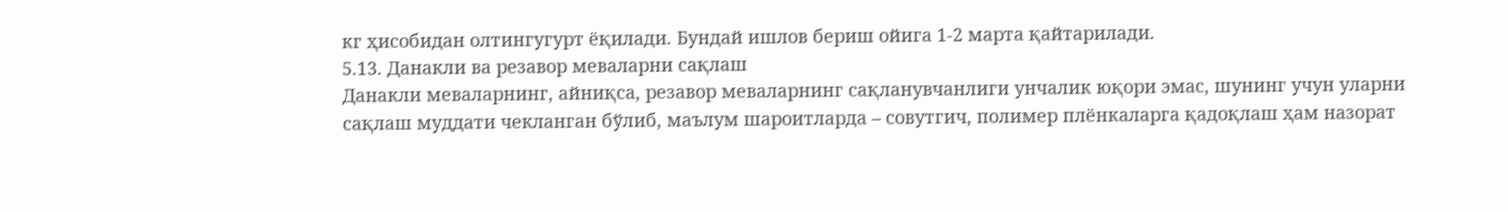кг ҳисобидан олтингугурт ёқилади. Бундай ишлов бериш ойига 1-2 марта қайтарилади.
5.13. Данакли ва резавор меваларни сақлаш
Данакли меваларнинг, айниқса, резавор меваларнинг сақланувчанлиги унчалик юқори эмас, шунинг учун уларни сақлаш муддати чекланган бўлиб, маълум шароитларда – совутгич, полимер плёнкаларга қадоқлаш ҳам назорат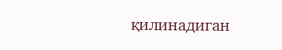қилинадиган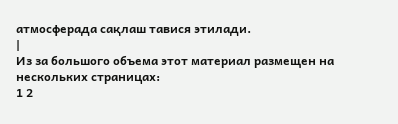атмосферада сақлаш тавися этилади.
|
Из за большого объема этот материал размещен на нескольких страницах:
1 2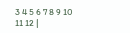3 4 5 6 7 8 9 10 11 12 |